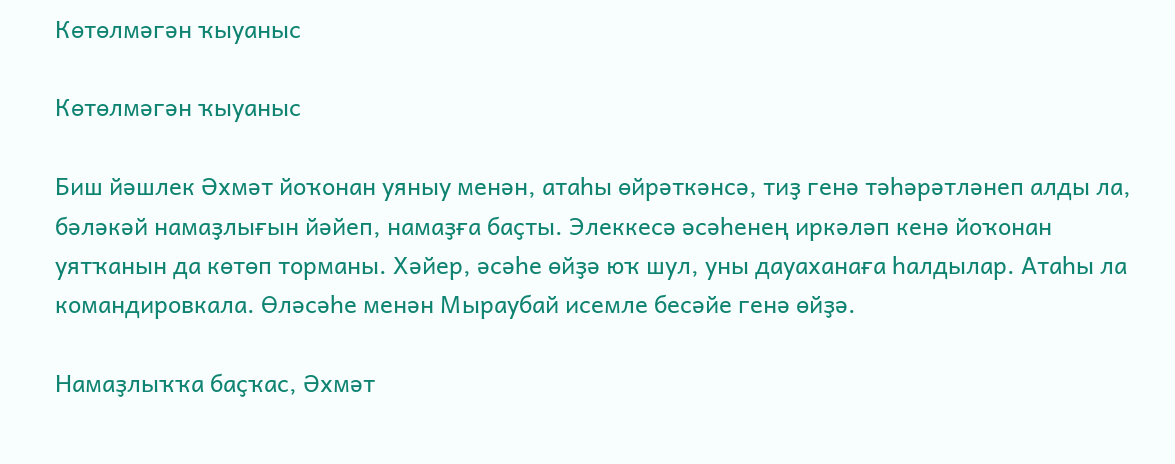Көтөлмәгән ҡыуаныс

Көтөлмәгән ҡыуаныс

Биш йәшлек Әхмәт йоҡонан уяныу менән, атаһы өйрәткәнсә, тиҙ генә тәһәрәтләнеп алды ла, бәләкәй намаҙлығын йәйеп, намаҙға баҫты. Элеккесә әсәһенең иркәләп кенә йоҡонан уятҡанын да көтөп торманы. Хәйер, әсәһе өйҙә юҡ шул, уны дауаханаға һалдылар. Атаһы ла командировкала. Өләсәһе менән Мыраубай исемле бесәйе генә өйҙә.

Намаҙлыҡҡа баҫҡас, Әхмәт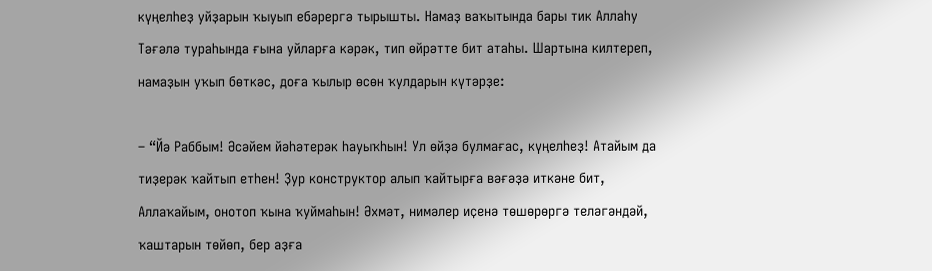күңелһеҙ уйҙарын ҡыуып ебәрергә тырышты. Намаҙ ваҡытында бары тик Аллаһу Тәғәлә тураһында ғына уйларға кәрәк, тип өйрәтте бит атаһы. Шартына килтереп, намаҙын уҡып бөткәс, доға ҡылыр өсөн ҡулдарын күтәрҙе:

– “Йә Раббым! Әсәйем йәһәтерәк һауыҡһын! Ул өйҙә булмағас, күңелһеҙ! Атайым да тиҙерәк ҡайтып етһен! Ҙур конструктор алып ҡайтырға вәғәҙә иткәне бит, Аллаҡайым, онотоп ҡына ҡуймаһын! Әхмәт, нимәлер иҫенә төшөрөргә теләгәндәй, ҡаштарын төйөп, бер аҙға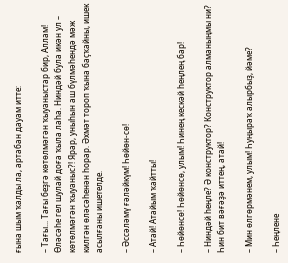ғына шым ҡалды ла, артабан дауам итте:

– Тағы... Тағы беҙгә көтөлмәгән ҡыуаныстар бир, Аллам! Өләсәһе гел шулай доға ҡыла лаһа. Ниндәй була икән ул – көтөлмәгән ҡыуаныс?! Ярар, уныһын аш бүлмәһендә мәж килгән өләсәһенән һорар. Әхмәт тороп ҡына баҫҡайны, ишек асылғаны ишетелде.

– Әссәләмү ғәләйкүм! Һөйөн-сө!

– Атай! Атайым ҡайтты!

– Һөйөнсө! Һөйөнсө, улым! Һинең кескәй һеңлең бар!

– Ниндәй һеңле? Ә конструктор? Конструктор алманыңмы ни? Һин бит вәғәҙә иттең, атай!

– Мин өлгөрмәнем, улым! Һуңыраҡ алырбыҙ, йәме?

– Һеңлене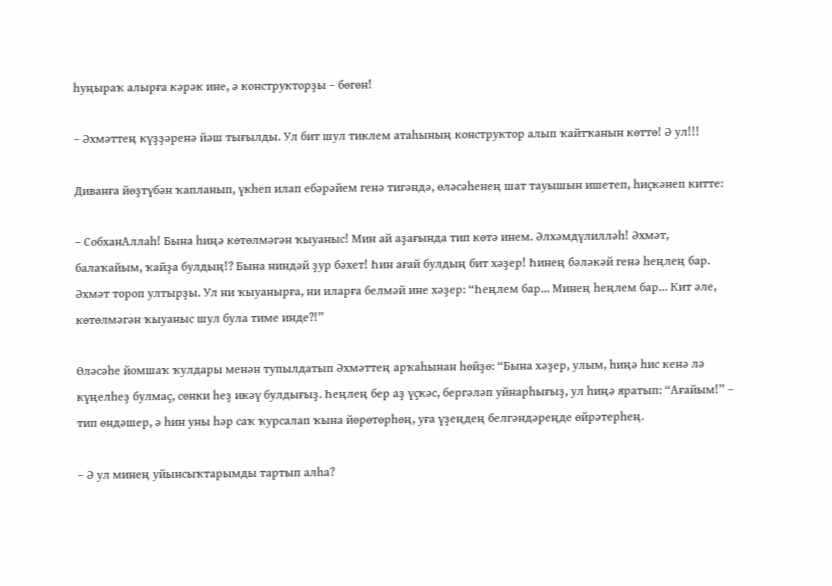һуңыраҡ алырға кәрәк ине, ә конструкторҙы – бөгөн!

– Әхмәттең күҙҙәренә йәш тығылды. Ул бит шул тиклем атаһының конструктор алып ҡайтҡанын көттө! Ә ул!!!

Диванға йөҙтүбән ҡапланып, үкһеп илап ебәрәйем генә тигәндә, өләсәһенең шат тауышын ишетеп, һиҫкәнеп китте:

– СобханАллаһ! Бына һиңә көтөлмәгән ҡыуаныс! Мин ай аҙағында тип көтә инем. Әлхәмдүлилләһ! Әхмәт, балаҡайым, ҡайҙа булдың!? Бына ниндәй ҙур бәхет! Һин ағай булдың бит хәҙер! Һинең бәләкәй генә һеңлең бар. Әхмәт тороп ултырҙы. Ул ни ҡыуанырға, ни иларға белмәй ине хәҙер: “Һеңлем бар... Минең һеңлем бар... Кит әле, көтөлмәгән ҡыуаныс шул була тиме инде?!”

Өләсәһе йомшаҡ ҡулдары менән тупылдатып Әхмәттең арҡаһынан һөйҙө: “Бына хәҙер, улым, һиңә һис кенә лә күңелһеҙ булмаҫ, сөнки һеҙ икәү булдығыҙ. Һеңлең бер аҙ үҫкәс, бергәләп уйнарһығыҙ, ул һиңә яратып: “Ағайым!” – тип өндәшер, ә һин уны һәр саҡ ҡурсалап ҡына йөрөтөрһөң, уға үҙеңдең белгәндәреңде өйрәтерһең.

– Ә ул минең уйынсыҡтарымды тартып алһа?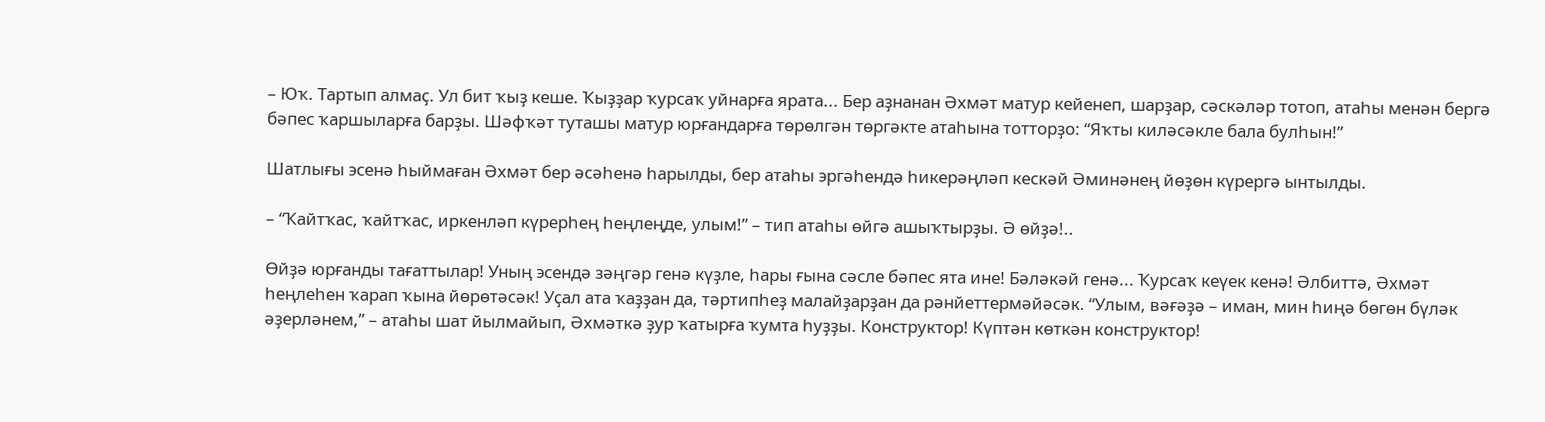– Юҡ. Тартып алмаҫ. Ул бит ҡыҙ кеше. Ҡыҙҙар ҡурсаҡ уйнарға ярата... Бер аҙнанан Әхмәт матур кейенеп, шарҙар, сәскәләр тотоп, атаһы менән бергә бәпес ҡаршыларға барҙы. Шәфҡәт туташы матур юрғандарға төрөлгән төргәкте атаһына тотторҙо: “Яҡты киләсәкле бала булһын!”

Шатлығы эсенә һыймаған Әхмәт бер әсәһенә һарылды, бер атаһы эргәһендә һикерәңләп кескәй Әминәнең йөҙөн күрергә ынтылды.

– “Ҡайтҡас, ҡайтҡас, иркенләп күрерһең һеңлеңде, улым!” – тип атаһы өйгә ашыҡтырҙы. Ә өйҙә!..

Өйҙә юрғанды тағаттылар! Уның эсендә зәңгәр генә күҙле, һары ғына сәсле бәпес ята ине! Бәләкәй генә... Ҡурсаҡ кеүек кенә! Әлбиттә, Әхмәт һеңлеһен ҡарап ҡына йөрөтәсәк! Уҫал ата ҡаҙҙан да, тәртипһеҙ малайҙарҙан да рәнйеттермәйәсәк. “Улым, вәғәҙә – иман, мин һиңә бөгөн бүләк әҙерләнем,” – атаһы шат йылмайып, Әхмәткә ҙур ҡатырға ҡумта һуҙҙы. Конструктор! Күптән көткән конструктор!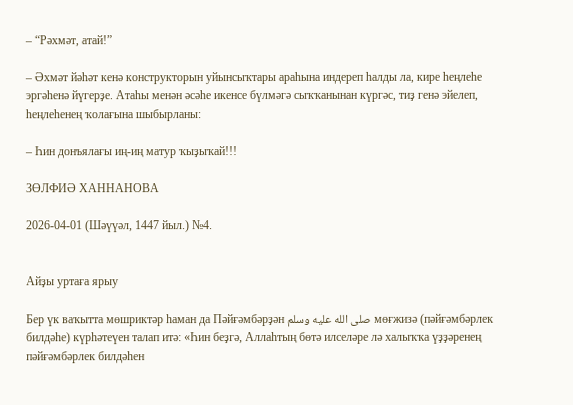– “Рәхмәт, атай!”

– Әхмәт йәһәт кенә конструкторын уйынсыҡтары араһына индереп һалды ла, кире һеңлеһе эргәһенә йүгерҙе. Атаһы менән әсәһе икенсе бүлмәгә сыҡҡанынан күргәс, тиҙ генә эйелеп, һеңлеһенең ҡолағына шыбырланы:

– Һин донъялағы иң-иң матур ҡыҙыҡай!!!

ЗӨЛФИӘ ХАННАНОВА

2026-04-01 (Шәүүәл, 1447 йыл.) №4.


Айҙы уртаға ярыу

Бер үк ваҡытта мөшриктәр һаман да Пәйғәмбәрҙән صلى الله عليه وسلم мөғжизә (пәйғәмбәрлек билдәһе) күрһәтеүен талап итә: «Һин беҙгә, Аллаһтың бөтә илселәре лә халыҡҡа үҙҙәренең пәйғәмбәрлек билдәһен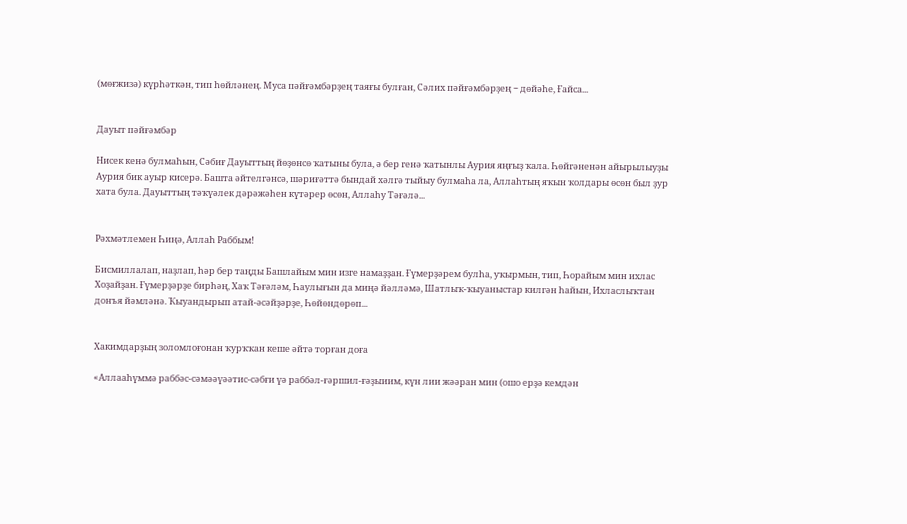(мөғжизә) күрһәткән, тип һөйләнең. Муса пәйғәмбәрҙең таяғы булған, Сәлих пәйғәмбәрҙең − дөйәһе, Ғайса...


Дауыт пәйғәмбәр

Нисек кенә булмаһын, Сәбиғ Дауыттың йөҙөнсө ҡатыны була, ә бер генә ҡатынлы Аурия яңғыҙ ҡала. Һөйгәненән айырылыуҙы Аурия бик ауыр кисерә. Башта әйтелгәнсә, шәриғәттә бындай хәлгә тыйыу булмаһа ла, Аллаһтың яҡын ҡолдары өсөн был ҙур хата була. Дауыттың тәҡүәлек дәрәжәһен күтәрер өсөн, Аллаһу Тәғәлә...


Рәхмәтлемен Һиңә, Аллаһ Раббым!

Бисмиллалап, наҙлап, һәр бер таңды Башлайым мин изге намаҙҙан. Ғүмерҙәрем булһа, уҡырмын, тип, Һорайым мин ихлас Хоҙайҙан. Ғүмерҙәрҙе бирһәң, Хаҡ Тәғәләм, Һаулығын да миңә йәлләмә, Шатлыҡ-ҡыуаныстар килгән һайын, Ихласлыҡтан донъя йәмләнә. Ҡыуандырып атай-әсәйҙәрҙе, Һөйөндөрөп...


Хакимдарҙың золомлоғонан ҡурҡҡан кеше әйтә торған доға

«Аллааһүммә раббәс-сәмәәүәәтис-сәбғи үә раббәл-ғәршил-ғәҙыиим, күн лии жәәран мин (ошо ерҙә кемдән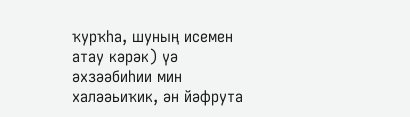ҡурҡһа, шуның исемен атау кәрәк) үә әхзәәбиһии мин халәәьиҡик, ән йәфрута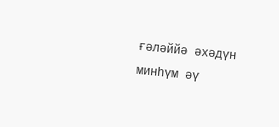ғәләййә әхәдүн минһүм әү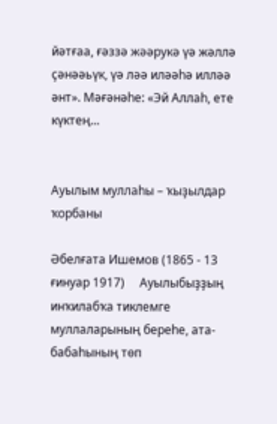йәтғаа, ғәззә жәәрукә үә жәллә ҫәнәәьүк, үә ләә иләәһә илләә әнт». Мәғәнәһе: «Эй Аллаһ, ете күктең...


Ауылым муллаһы – ҡыҙылдар ҡорбаны

Әбелғата Ишемов (1865 - 13 ғинуар 1917)     Ауылыбыҙҙың инҡилабҡа тиклемге муллаларының береһе, ата- бабаһының төп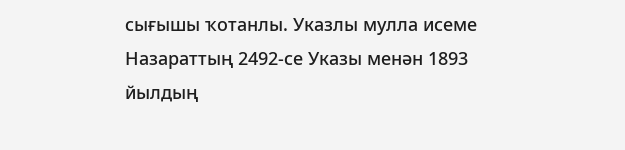сығышы ҡотанлы. Указлы мулла исеме Назараттың 2492-се Указы менән 1893 йылдың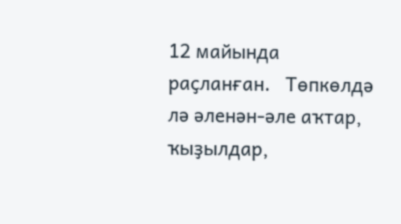12 майында раҫланған.   Төпкөлдә лә әленән-әле аҡтар, ҡыҙылдар,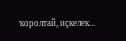ҡоролтай, иҫкелек...